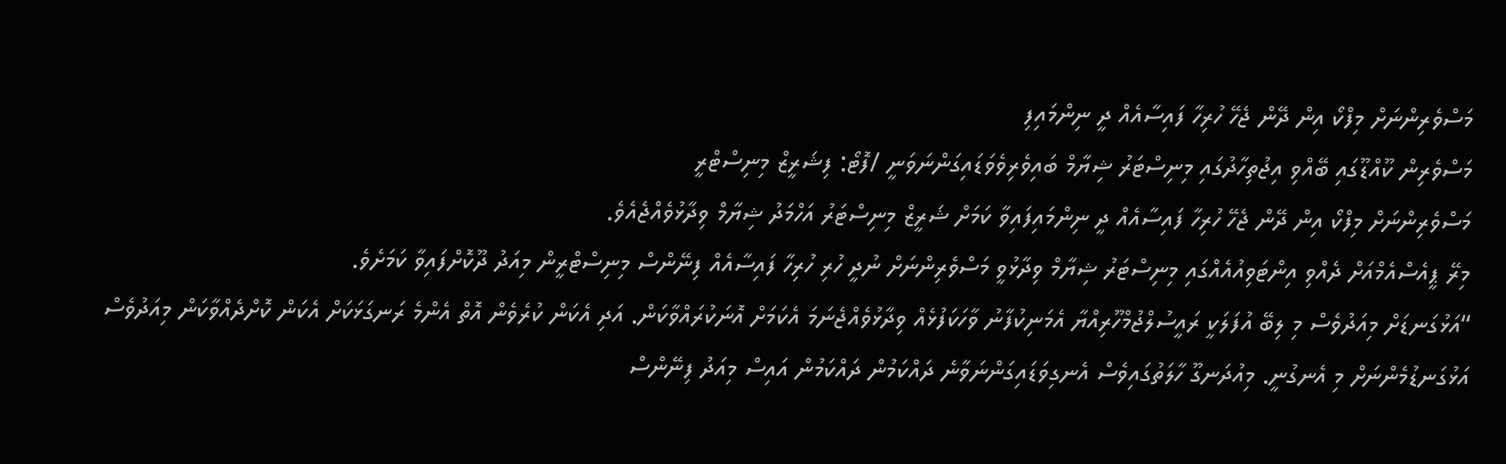މަސްވެރިންނަށް މިފްކޯ އިން ދޭން ޖެހޭ ހުރިހާ ފައިސާއެއް ދީ ނިންމައިފި
މަސްވެރިން ކޫއްޑޫގައި ބޭއްވި އިޖުތިހާދުގައި މިނިސްޓަރު ޝިޔާމް ބައިވެރިވެވަޑައިގަންނަވަނީ /ފޮޓޯ: ފިޝަރީޒް މިނިސްޓްރީ
މަސްވެރިންނަށް މިފްކޯ އިން ދޭން ޖެހޭ ހުރިހާ ފައިސާއެއް ދީ ނިންމައިފައިވާ ކަމަށް ޝަރީޒް މިނިސްޓަރު އަހްމަދު ޝިޔާމް ވިދާޅުވެއްޖެއެވެ.
މިރޭ ޕީއެސްއެމްއަށް ދެއްވި އިންޓަވިއުއެއްގައި މިނިސްޓަރު ޝިޔާމް ވިދާޅުވީ މަސްވެރިންނަށް ނުދީ ހުރި ހުރިހާ ފައިސާއެއް ފިނޭންސް މިނިސްޓްރީން މިއަދު ދޫކޮށްފައިވާ ކަމަށެވެ.
“އަޅުގަނޑަށް މިއަދުވެސް މި ލިބޭ އުފަލަކީ ރައީސުލްޖުމްހޫރިއްޔާ އެމަނިކުފާނު ވާހަކަފުޅެއް ވިދާޅުވެއްޖެނަމަ އެކަމަށް އޮނަކުރައްވާކަން. އަދި އެކަން ކުރެވެން އޮތް އެންމެ ރަނގަޅަކަށް އެކަން ކޮށްދެއްވާކަން މިއަދުވެސް އަޅުގަނޑުމެންނަށް މި އެނގުނީ. މިއުދަނގޫ ހާލަތުގައިވެސް އެނގިވަޑައިގަންނަވާނެ ދައްކަމުން ދައްކަމުން އައިސް މިއަދު ފިނޭންސް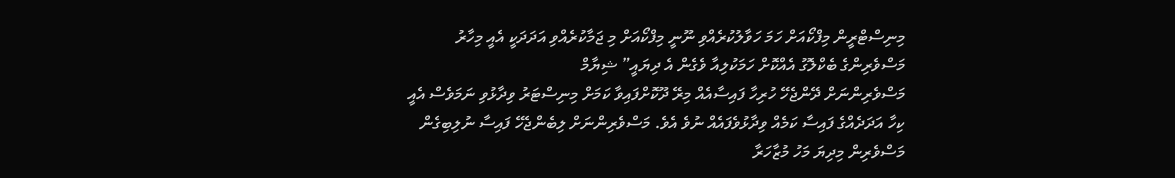މިނިސްޓްރީން މިފްކޯއަށް ހަމަ ހަވާލުކުރެއްވި ނޫނީ މިފްކޯއަށް މި ޖަމާކުރެއްވި އަދަދަކީ އެއީ މިހާރު މަސްވެރިންގެ ބެކްލޮގު އެއްކޮށް ހަމަކުލިއާ ވެގެން އެ ދިޔައީ” ޝިޔާމް
މަސްވެރިންނަށް ދޭންޖެހޭ ހުރިހާ ފައިސާއެއް މިރޭ ދޫކޮށްފައިވާ ކަމަށް މިނިސްޓަރު ވިދާޅުވި ނަމަވެސް އެއީ ކިހާ އަދަދެއްގެ ފައިސާ ކަމެއް ވިދާޅުވެފައެއް ނުވެ އެވެ. މަސްވެރިންނަށް ލިބެންޖެހޭ ފައިސާ ނުލިބިގެން މަސްވެރިން މިދިޔަ މަހު މުޒާހަރާ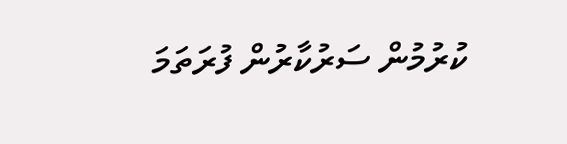ކުރުމުން ސަރުކާރުން ފުރަތަމަ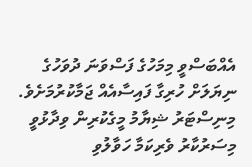އެއްބަސްވީ މިމަހުގެ ފަސްވަނަ ދުވަހުގެ ނިޔަލަށް ހުރިގާ ފައިސާއެއް ޖަމާކުރުމަށެވެ.
މިނިސްޓަރު ޝިޔާމު މީގެކުރިން ވިދާޅުވީ މިސަރުކާރު ވެރިކަމާ ހަވާލުވި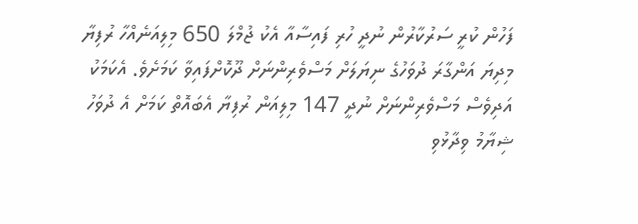ފަހުން ކުރީ ސަރުކާރުން ނުދީ ހުރި ފައިސާއާ އެކު ޖުމްލަ 650 މިލިއަނެއްހާ ރުފިޔާ މިދިޔަ އަންގާރަ ދުވަހުގެ ނިޔަލަށް މަސްވެރިންނަށް ދޫކޮށްފައިވާ ކަމަށެވެ. އެކަމަކު އަދިވެސް މަސްވެރިންނަށް ނުދީ 147 މިލިއަން ރުފިޔާ އެބައޮތް ކަމަށް އެ ދުވަހު ޝިޔާމު ވިދާޅުވި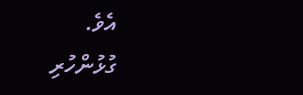އެވެ.
ގުޅުންހުރި